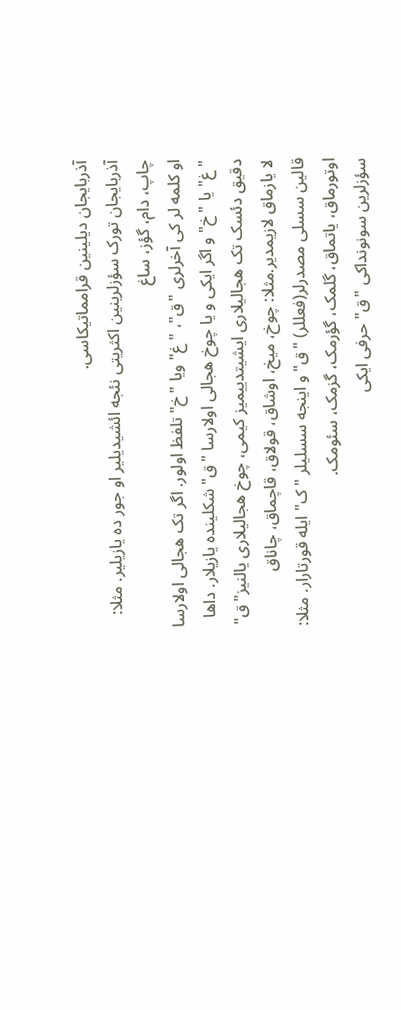آذربایجان دیلینین قرامماتیکاسی.
آذربایجان تورک سؤزلرینین اکثریتی نئجه ائشیدیلیر او جور ده یازیلیر. مثلا: چاپ، دام، گؤز، ساغ
او کلمه لر کی آخرلری "ق"، "غ" ویا "خ" تلفظ اولور. اگر تک هجالی اولارسا "غ" یا "خ" و اگر ایکی و یا چوخ هجالی اولارسا "ق" شکلینده یازیلار. داها دقیق دئسک تک هجالیلاری ایشیتدییمیز کیمی، چوخ هجالیلاری یالنیز"ق" لا یازماق لازیمدیر.مثلا: چوخ، میخ، اوشاق، قولاق، قاچماق، چاناق
قالین سسلی مصدرلر(فعللر) "ق" و اینجه سسلیلر "ک" ایله قورتارار. مثلا: اوتورماق، یاتماق، گلمک، گؤرمک، گزمک، سئومک.
سؤزلرین سونونداکی "ق" حرفی ایکی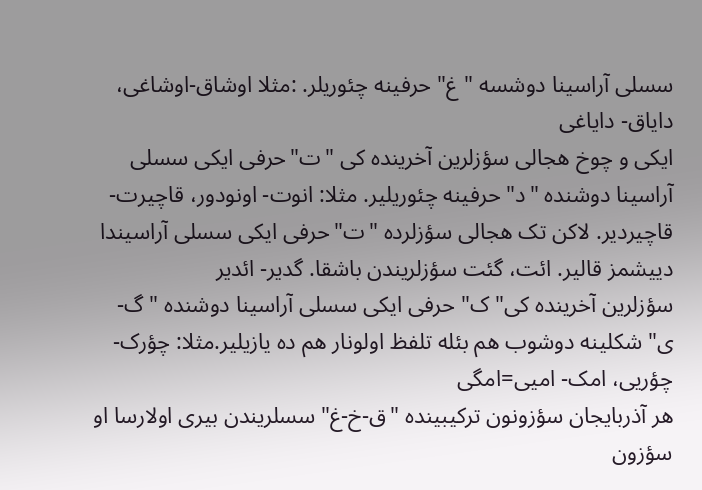سسلی آراسینا دوشسه "غ" حرفینه چئوریلر. :مثلا اوشاق-اوشاغی، دایاق- دایاغی
ایکی و چوخ هجالی سؤزلرین آخرینده کی "ت"حرفی ایکی سسلی آراسینا دوشنده "د" حرفینه چئوریلیر. مثلا: انوت- اونودور، قاچیرت- قاچیردیر. لاکن تک هجالی سؤزلرده "ت"حرفی ایکی سسلی آراسیندا دییشمز قالیر. ائت، گئت سؤزلریندن باشقا. گدیر- ائدیر
سؤزلرین آخرینده کی"ک" حرفی ایکی سسلی آراسینا دوشنده "گ-ی" شکلینه دوشوب هم بئله تلفظ اولونار هم ده یازیلیر.مثلا: چؤرک- چؤریی، امک- امیی=امگی
هر آذربایجان سؤزونون ترکیبینده "ق-خ-غ" سسلریندن بیری اولارسا او سؤزون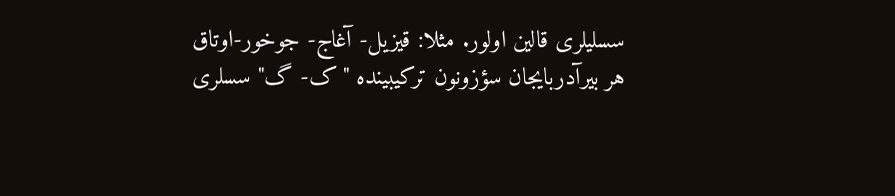سسلیلری قالین اولور. مثلا: قیزیل- آغاج- جوخور-اوتاق
هر بیرآدربایجان سؤزونون ترکیبینده "ک- گ" سسلری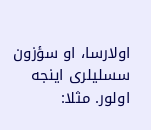اولارسا، او سؤزون سسلیلری اینجه اولور. مثلا: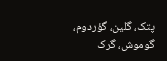پتک، گلین، گؤردوم، گوموش، گرک